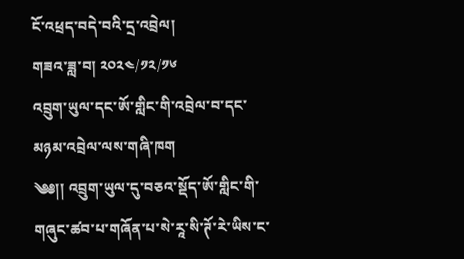ངོ་འཕྲད་བདེ་བའི་དྲ་འབྲེལ།
གཟའ་ཟླ་བ། ༢༠༢༤/༡༢/༡༦
འབྲུག་ཡུལ་དང་ཨོ་གླིང་གི་འབྲེལ་བ་དང་མཉམ་འབྲེལ་ལས་གཞི་ཁག
༄༅།། འབྲུག་ཡུལ་དུ་བཅའ་སྡོད་ཨོ་གླིང་གི་གཞུང་ཚབ་པ་གཞོན་པ་སེ་རཱ་སི་ཊོ་རེ་ཡིས་ང་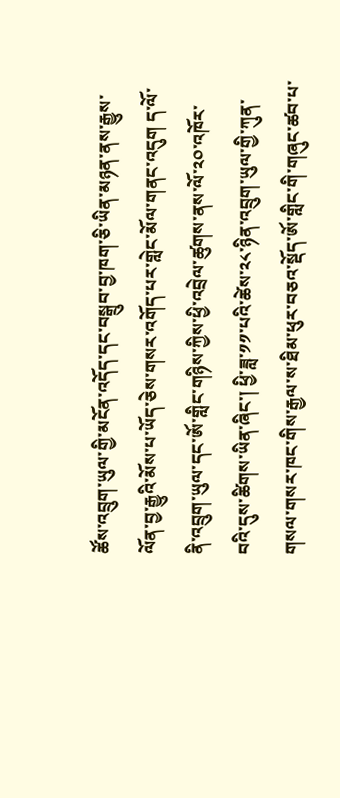ཚོས་འབྲུག་ཡུལ་གྱི་མངོན་འདོད་དང་བསྒྲུབ་བྱ་ཁག་ཅི་ཡིན་མཉན་ནས་རྒྱུས་ལོན་བྱ་རྒྱུའི་མོས་པ་ཡོད་ཅེས་གསར་འགོད་པར་གླེང་མོལ་གནང་འདུག ད་ལོ་ནི་འབྲུག་ཡུལ་དང་ཨོ་གླིང་གཉིས་ཀྱིས་ཕྱི་འབྲེལ་ཚུགས་ནས་ལོ་༢༠་འཁོར་བའི་དུས་ཚིགས་ཡིན་ཞིང་། ཕྱི་ཟླ་༡༡་པའི་ཚེས་༢༨་ཉིན་འབྲུག་ཡུལ་གྱི་ཀུན་གསལ་གསར་ཁང་གིས་རྒྱལ་ས་ཐིམ་ཕུར་བཅའ་སྡོད་ཨོ་གླིང་གི་གཞུང་ཚབ་པ་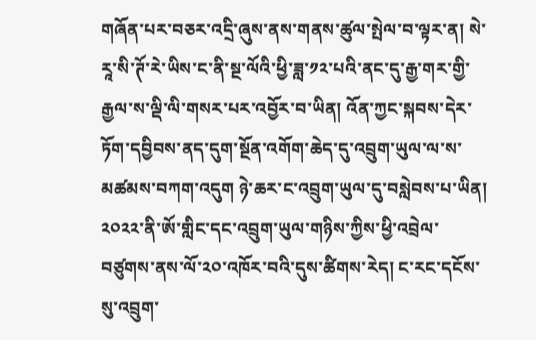གཞོན་པར་བཅར་འདྲི་ཞུས་ནས་གནས་ཚུལ་སྤེལ་བ་ལྟར་ན། སེ་རཱ་སི་ཊོ་རེ་ཡིས་ང་ནི་སྔ་ལོའི་ཕྱི་ཟླ་༡༢་པའི་ནང་དུ་རྒྱ་གར་གྱི་རྒྱལ་ས་ལྡི་ལི་གསར་པར་འབྱོར་བ་ཡིན། འོན་ཀྱང་སྐབས་དེར་ཏོག་དབྱིབས་ནད་དུག་སྔོན་འགོག་ཆེད་དུ་འབྲུག་ཡུལ་ལ་ས་མཚམས་བཀག་འདུག ཉེ་ཆར་ང་འབྲུག་ཡུལ་དུ་བསླེབས་པ་ཡིན། ༢༠༢༢་ནི་ཨོ་གླིང་དང་འབྲུག་ཡུལ་གཉིས་ཀྱིས་ཕྱི་འབྲེལ་བཙུགས་ནས་ལོ་༢༠་འཁོར་བའི་དུས་ཚིགས་རེད། ང་རང་དངོས་སུ་འབྲུག་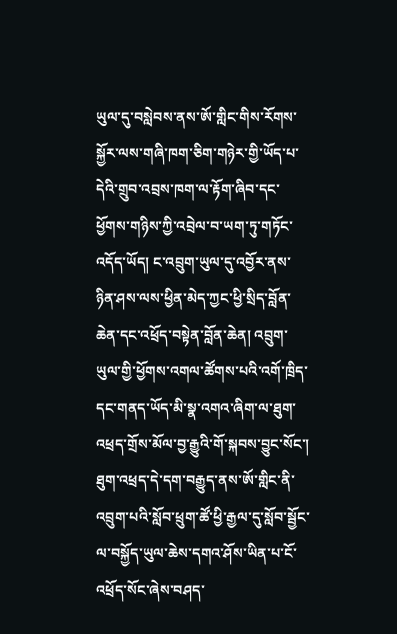ཡུལ་དུ་བསླེབས་ནས་ཨོ་གླིང་གིས་རོགས་སྐྱོར་ལས་གཞི་ཁག་ཅིག་གཉེར་གྱི་ཡོད་པ་དེའི་གྲུབ་འབྲས་ཁག་ལ་རྟོག་ཞིབ་དང་ཕྱོགས་གཉིས་ཀྱི་འབྲེལ་བ་ཡག་ཏུ་གཏོང་འདོད་ཡོད། ང་འབྲུག་ཡུལ་དུ་འབྱོར་ནས་ཉིན་ཤས་ལས་ཕྱིན་མེད་ཀྱང་ཕྱི་སྲིད་བློན་ཆེན་དང་འཕྲོད་བསྟེན་བློན་ཆེན། འབྲུག་ཡུལ་གྱི་ཕྱོགས་འགལ་ཚོགས་པའི་འགོ་ཁྲིད་དང་གནད་ཡོད་མི་སྣ་འགའ་ཞིག་ལ་ཐུག་འཕྲད་གྲོས་མོལ་བྱ་རྒྱུའི་གོ་སྐབས་བྱུང་སོང་། ཐུག་འཕྲད་དེ་དག་བརྒྱུད་ནས་ཨོ་གླིང་ནི་འབྲུག་པའི་སློབ་ཕྲུག་ཚོ་ཕྱི་རྒྱལ་དུ་སློབ་སྦྱོང་ལ་བསྐྱོད་ཡུལ་ཆེས་དགའ་ཤོས་ཡིན་པ་ངོ་འཕྲོད་སོང་ཞེས་བཤད་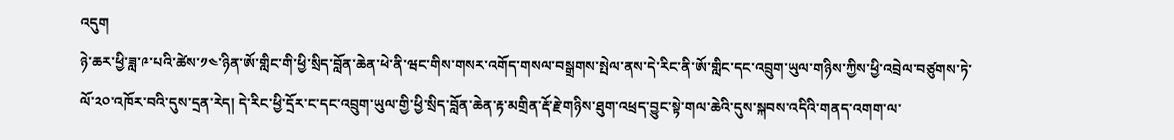འདུག
ཉེ་ཆར་ཕྱི་ཟླ་༩་པའི་ཚེས་༡༤་ཉིན་ཨོ་གླིང་གི་ཕྱི་སྲིད་བློན་ཆེན་ཕེ་ནི་ཝང་གིས་གསར་འགོད་གསལ་བསྒྲགས་སྤེལ་ནས་དེ་རིང་ནི་ཨོ་གླིང་དང་འབྲུག་ཡུལ་གཉིས་ཀྱིས་ཕྱི་འབྲེལ་བཙུགས་ཏེ་ལོ་༢༠་འཁོར་བའི་དུས་དྲན་རེད། དེ་རིང་ཕྱི་དྲོར་ང་དང་འབྲུག་ཡུལ་གྱི་ཕྱི་སྲིད་བློན་ཆེན་རྟ་མགྲིན་རྡོ་རྗེ་གཉིས་ཐུག་འཕྲད་བྱུང་སྟེ་གལ་ཆེའི་དུས་སྐབས་འདིའི་གནད་འགག་ལ་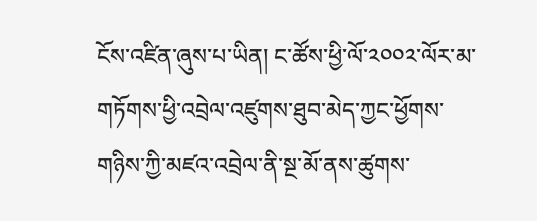ངོས་འཛིན་ཞུས་པ་ཡིན། ང་ཚོས་ཕྱི་ལོ་༢༠༠༢་ལོར་མ་གཏོགས་ཕྱི་འབྲེལ་འཛུགས་ཐུབ་མེད་ཀྱང་ཕྱོགས་གཉིས་ཀྱི་མཛའ་འབྲེལ་ནི་སྔ་མོ་ནས་ཚུགས་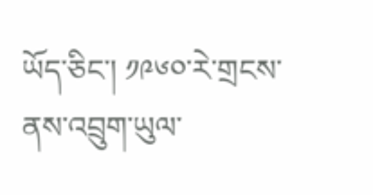ཡོད་ཅིང་། ༡༩༦༠་རེ་གྲངས་ནས་འབྲུག་ཡུལ་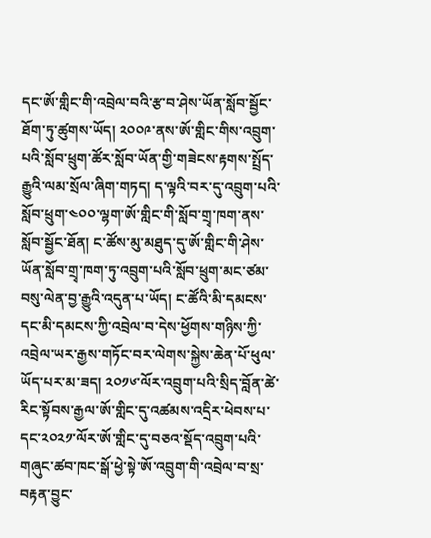དང་ཨོ་གླིང་གི་འབྲེལ་བའི་རྩ་བ་ཤེས་ཡོན་སློབ་སྦྱོང་ཐོག་ཏུ་ཚུགས་ཡོད། ༢༠༠༩་ནས་ཨོ་གླིང་གིས་འབྲུག་པའི་སློབ་ཕྲུག་ཚོར་སློབ་ཡོན་གྱི་གཟེངས་རྟགས་སྤྲོད་རྒྱུའི་ལམ་སྲོལ་ཞིག་གཏད། ད་ལྟའི་བར་དུ་འབྲུག་པའི་སློབ་ཕྲུག་༤༠༠་ལྷག་ཨོ་གླིང་གི་སློབ་གྲྭ་ཁག་ནས་སློབ་སྦྱོང་ཐོན། ང་ཚོས་མུ་མཐུད་དུ་ཨོ་གླིང་གི་ཤེས་ཡོན་སློབ་གྲྭ་ཁག་ཏུ་འབྲུག་པའི་སློབ་ཕྲུག་མང་ཙམ་བསུ་ལེན་བྱ་རྒྱུའི་འདུན་པ་ཡོད། ང་ཚོའི་མི་དམངས་དང་མི་དམངས་ཀྱི་འབྲེལ་བ་དེས་ཕྱོགས་གཉིས་ཀྱི་འབྲེལ་ཡར་རྒྱས་གཏོང་བར་ལེགས་སྐྱེས་ཆེན་པོ་ཕུལ་ཡོད་པར་མ་ཟད། ༢༠༡༦་ལོར་འབྲུག་པའི་སྲིད་བློན་ཚེ་རིང་སྟོབས་རྒྱལ་ཨོ་གླིང་དུ་འཚམས་འདྲིར་ཕེབས་པ་དང་༢༠༢༡་ལོར་ཨོ་གླིང་དུ་བཅའ་སྡོད་འབྲུག་པའི་གཞུང་ཚབ་ཁང་སྒོ་ཕྱེ་སྟེ་ཨོ་འབྲུག་གི་འབྲེལ་བ་སྲ་བརྟན་བྱུང་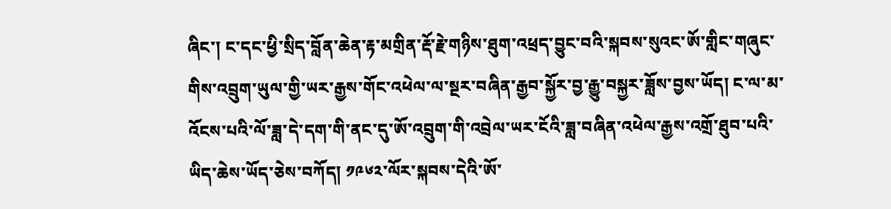ཞིང་། ང་དང་ཕྱི་སྲིད་བློན་ཆེན་རྟ་མགྲིན་རྡོ་རྗེ་གཉིས་ཐུག་འཕྲད་བྱུང་བའི་སྐབས་སུའང་ཨོ་གླིང་གཞུང་གིས་འབྲུག་ཡུལ་གྱི་ཡར་རྒྱས་གོང་འཕེལ་ལ་སྔར་བཞིན་རྒྱབ་སྐྱོར་བྱ་རྒྱུ་བསྐྱར་ཟློས་བྱས་ཡོད། ང་ལ་མ་འོངས་པའི་ལོ་ཟླ་དེ་དག་གི་ནང་དུ་ཨོ་འབྲུག་གི་འབྲེལ་ཡར་ངོའི་ཟླ་བཞིན་འཕེལ་རྒྱས་འགྲོ་ཐུབ་པའི་ཡིད་ཆེས་ཡོད་ཅེས་བཀོད། ༡༩༦༢་ལོར་སྐབས་དེའི་ཨོ་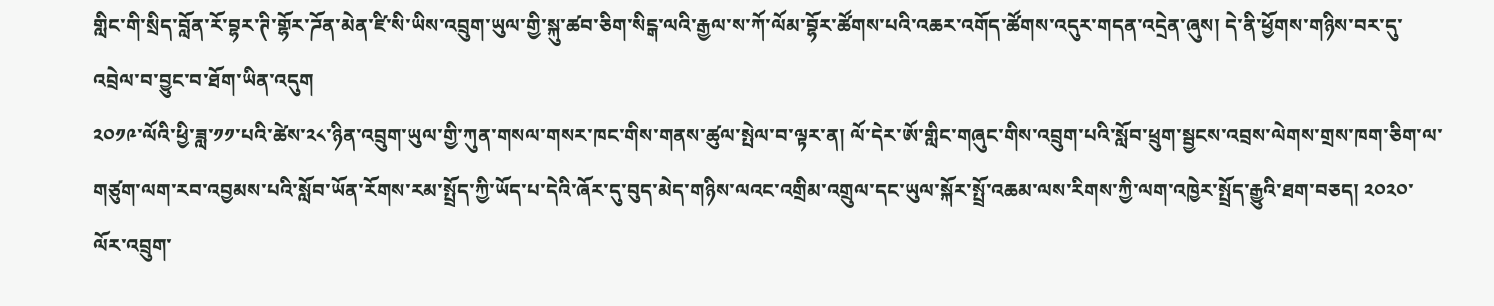གླིང་གི་སྲིད་བློན་རོ་བྷར་ཊི་གྷོར་ཌོན་མེན་ཛི་སི་ཡིས་འབྲུག་ཡུལ་གྱི་སྐུ་ཚབ་ཅིག་སིངྒ་ལའི་རྒྱལ་ས་ཀོ་ལོམ་བྷོར་ཚོགས་པའི་འཆར་འགོད་ཚོགས་འདུར་གདན་འདྲེན་ཞུས། དེ་ནི་ཕྱོགས་གཉིས་བར་དུ་འབྲེལ་བ་བྱུང་བ་ཐོག་ཡིན་འདུག
༢༠༡༩་ལོའི་ཕྱི་ཟླ་༡༡་པའི་ཚེས་༢༨་ཉིན་འབྲུག་ཡུལ་གྱི་ཀུན་གསལ་གསར་ཁང་གིས་གནས་ཚུལ་སྤེལ་བ་ལྟར་ན། ལོ་དེར་ཨོ་གླིང་གཞུང་གིས་འབྲུག་པའི་སློབ་ཕྲུག་སྦྱངས་འབྲས་ལེགས་གྲས་ཁག་ཅིག་ལ་གཙུག་ལག་རབ་འབྱམས་པའི་སློབ་ཡོན་རོགས་རམ་སྤྲོད་ཀྱི་ཡོད་པ་དེའི་ཞོར་དུ་བུད་མེད་གཉིས་ལའང་འགྲིམ་འགྲུལ་དང་ཡུལ་སྐོར་སྤྲོ་འཆམ་ལས་རིགས་ཀྱི་ལག་འཁྱེར་སྤྲོད་རྒྱུའི་ཐག་བཅད། ༢༠༢༠་ལོར་འབྲུག་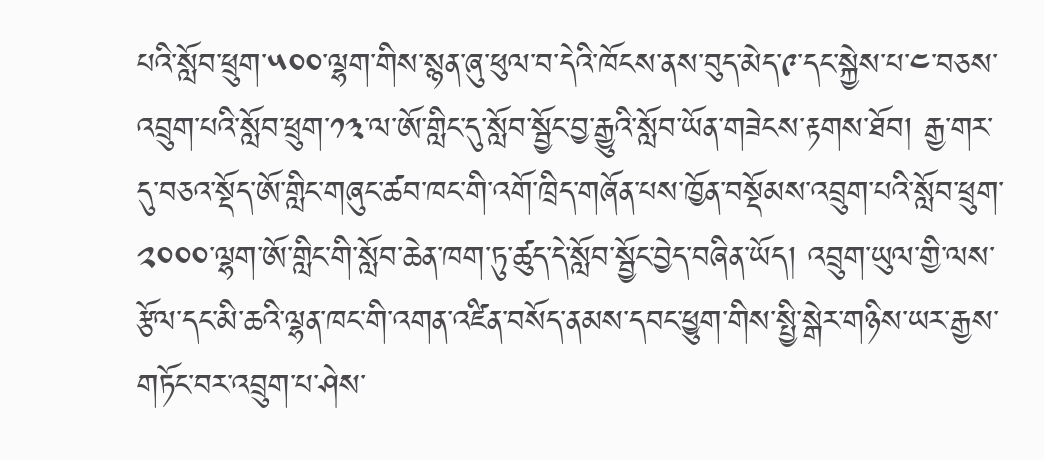པའི་སློབ་ཕྲུག་༥༠༠་ལྷག་གིས་སྙན་ཞུ་ཕུལ་བ་དེའི་ཁོངས་ནས་བུད་མེད་༩་དང་སྐྱེས་པ་༤་བཅས་འབྲུག་པའི་སློབ་ཕྲུག་༡༣་ལ་ཨོ་གླིང་དུ་སློབ་སྦྱོང་བྱ་རྒྱུའི་སློབ་ཡོན་གཟེངས་རྟགས་ཐོབ། རྒྱ་གར་དུ་བཅའ་སྡོད་ཨོ་གླིང་གཞུང་ཚབ་ཁང་གི་འགོ་ཁྲིད་གཞོན་པས་ཁྱོན་བསྡོམས་འབྲུག་པའི་སློབ་ཕྲུག་༢༠༠༠་ལྷག་ཨོ་གླིང་གི་སློབ་ཆེན་ཁག་ཏུ་ཚུད་དེ་སློབ་སྦྱོང་བྱེད་བཞིན་ཡོད། འབྲུག་ཡུལ་གྱི་ལས་རྩོལ་དང་མི་ཆའི་ལྷན་ཁང་གི་འགན་འཛིན་བསོད་ནམས་དབང་ཕྱུག་གིས་སྤྱི་སྒེར་གཉིས་ཡར་རྒྱས་གཏོང་བར་འབྲུག་པ་ཤེས་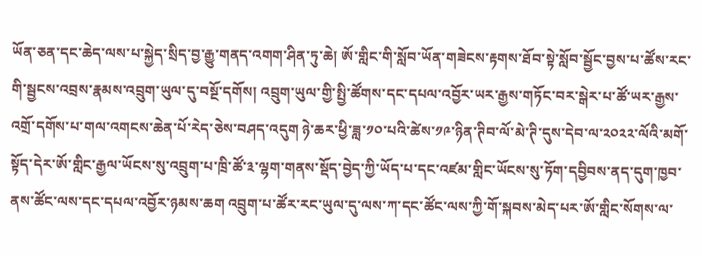ཡོན་ཅན་དང་ཆེད་ལས་པ་སྐྱེད་སྲིད་བྱ་རྒྱུ་གནད་འགག་ཤིན་ཏུ་ཆེ། ཨོ་གླིང་གི་སློབ་ཡོན་གཟེངས་རྟགས་ཐོབ་སྟེ་སློབ་སྦྱོང་བྱས་པ་ཚོས་རང་གི་སྦྱངས་འབྲས་རྣམས་འབྲུག་ཡུལ་དུ་བསྔོ་དགོས། འབྲུག་ཡུལ་གྱི་སྤྱི་ཚོགས་དང་དཔལ་འབྱོར་ཡར་རྒྱས་གཏོང་བར་སྒེར་པ་ཚོ་ཡར་རྒྱས་འགྲོ་དགོས་པ་གལ་འགངས་ཆེན་པོ་རེད་ཅེས་བཤད་འདུག ཉེ་ཆར་ཕྱི་ཟླ་༡༠་པའི་ཚེས་༡༩་ཉིན་ཊིབ་ལོ་མེ་ཊི་དུས་དེབ་ལ་༢༠༢༢་ལོའི་མགོ་སྟོད་དེར་ཨོ་གླིང་རྒྱལ་ཡོངས་སུ་འབྲུག་པ་ཁྲི་ཚོ་༣་ལྷག་གནས་སྡོད་བྱེད་ཀྱི་ཡོད་པ་དང་འཛམ་གླིང་ཡོངས་སུ་ཏོག་དབྱིབས་ནད་དུག་ཁྱབ་ནས་ཚོང་ལས་དང་དཔལ་འབྱོར་ཉམས་ཆག འབྲུག་པ་ཚོར་རང་ཡུལ་དུ་ལས་ཀ་དང་ཚོང་ལས་ཀྱི་གོ་སྐབས་མེད་པར་ཨོ་གླིང་སོགས་ལ་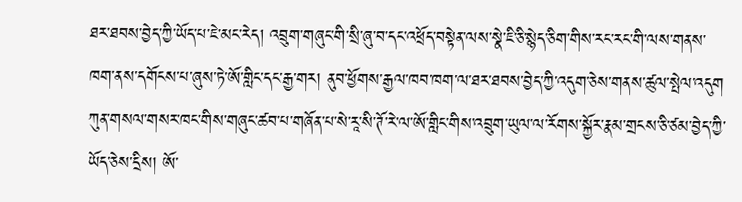ཐར་ཐབས་བྱེད་ཀྱི་ཡོད་པ་ཇེ་མང་རེད། འབྲུག་གཞུང་གི་སྲི་ཞུ་བ་དང་འཕྲོད་བསྟེན་ལས་སྣེ་ཇི་ཅི་སྙེད་ཅིག་གིས་རང་རང་གི་ལས་གནས་ཁག་ནས་དགོངས་པ་ཞུས་ཏེ་ཨོ་གླིང་དང་རྒྱ་གར། ནུབ་ཕྱོགས་རྒྱལ་ཁབ་ཁག་ལ་ཐར་ཐབས་བྱེད་ཀྱི་འདུག་ཅེས་གནས་ཚུལ་སྤེལ་འདུག
ཀུན་གསལ་གསར་ཁང་གིས་གཞུང་ཚབ་པ་གཞོན་པ་སེ་རཱ་སི་ཊོ་རེ་ལ་ཨོ་གླིང་གིས་འབྲུག་ཡུལ་ལ་རོགས་སྐྱོར་རྣམ་གྲངས་ཅི་ཙམ་བྱེད་ཀྱི་ཡོད་ཅེས་དྲིས། ཨོ་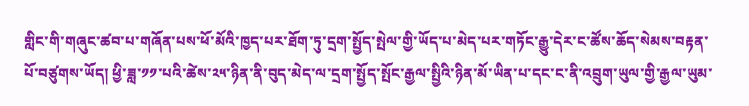གླིང་གི་གཞུང་ཚབ་པ་གཞོན་པས་ཕོ་མོའི་ཁྱད་པར་ཐོག་ཏུ་དྲག་སྤྱོད་སྤེལ་གྱི་ཡོད་པ་མེད་པར་གཏོང་རྒྱུ་དེར་ང་ཚོས་ཆོད་སེམས་བརྟན་པོ་བཙུགས་ཡོད། ཕྱི་ཟླ་༡༡་པའི་ཚེས་༢༥་ཉིན་ནི་བུད་མེད་ལ་དྲག་སྤྱོད་སྤོང་རྒྱལ་སྤྱིའི་ཉིན་མོ་ཡིན་པ་དང་ང་ནི་འབྲུག་ཡུལ་གྱི་རྒྱལ་ཡུམ་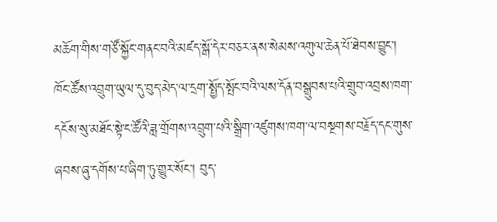མཆོག་གིས་གཙོ་སྐྱོང་གནང་བའི་མཛད་སྒོ་དེར་བཅར་ནས་སེམས་འགུལ་ཆེན་པོ་ཐེབས་བྱུང་། ཁོང་ཚོས་འབྲུག་ཡུལ་དུ་བུད་མེད་ལ་དྲག་སྤྱོད་སྤོང་བའི་ལས་དོན་བསྒྲུབས་པའི་གྲུབ་འབྲས་ཁག་དངོས་སུ་མཐོང་སྟེ་ང་ཚོའི་ཟླ་གྲོགས་འབྲུག་པའི་སྒྲིག་འཛུགས་ཁག་ལ་བསྔགས་བརྗོད་དང་གུས་ཞབས་ཞུ་དགོས་པ་ཞིག་ཏུ་གྱུར་སོང་། བུད་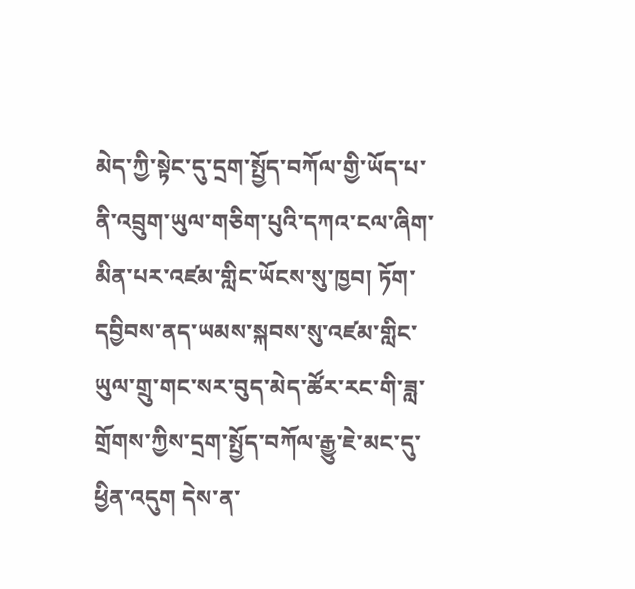མེད་ཀྱི་སྟེང་དུ་དྲག་སྤྱོད་བཀོལ་གྱི་ཡོད་པ་ནི་འབྲུག་ཡུལ་གཅིག་པུའི་དཀའ་ངལ་ཞིག་མིན་པར་འཛམ་གླིང་ཡོངས་སུ་ཁྱབ། ཏོག་དབྱིབས་ནད་ཡམས་སྐབས་སུ་འཛམ་གླིང་ཡུལ་གྲུ་གང་སར་བུད་མེད་ཚོར་རང་གི་ཟླ་གྲོགས་ཀྱིས་དྲག་སྤྱོད་བཀོལ་རྒྱུ་ཇེ་མང་དུ་ཕྱིན་འདུག དེས་ན་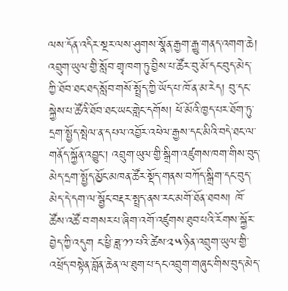ལས་དོན་འདིར་སྔར་ལས་ཤུགས་སྣོན་རྒྱག་རྒྱུ་གནད་འགག་ཆེ། འབྲུག་ཡུལ་གྱི་སློབ་གྲྭ་ཁག་ཏུ་བྱིས་པ་ཚོར་བུ་མོ་དང་བུད་མེད་ཀྱི་ཐོབ་ཐང་ཐད་སློབ་གསོ་སྤྲོད་ཀྱི་ཡོད་པ་ཁོ་ན་མ་རེད། བུ་དང་སྐྱེས་པ་ཚོའི་ཐོབ་ཐང་ཡང་གླེང་དགོས། ཕོ་མོའི་ཁྱད་པར་ཐོག་ཏུ་དྲག་སྤྱོད་སྤེལ་ན་དཔལ་འབྱོར་འཕེལ་རྒྱས་དང་མིའི་བདེ་ཐང་ལ་གནོད་སྐྱོན་འབྱུང་། འབྲུག་ཡུལ་གྱི་སྒྲིག་འཛུགས་ཁག་གིས་བུད་མེད་དྲག་སྤྱོད་མྱོང་མཁན་ཚོར་སྡོད་གནས་བཀོད་སྒྲིག་དང་བུད་མེད་དེ་དག་ལ་སྦྱོང་བརྡར་སྤྲད་ནས་རང་མགོ་ཐོན་ཐབས། ཁོ་ཚོས་འཚོ་བ་གསར་པ་ཞིག་འགོ་འཛུགས་ཐུབ་པའི་རོགས་སྐྱོར་བྱེད་ཀྱི་འདུག ང་ཕྱི་ཟླ་༡༡་པའི་ཚེས་༢༥་ཉིན་འབྲུག་ཡུལ་གྱི་འཕྲོད་བསྟེན་བློན་ཆེན་ལ་ཐུག་པ་དང་འབྲུག་གཞུང་གིས་བུད་མེད་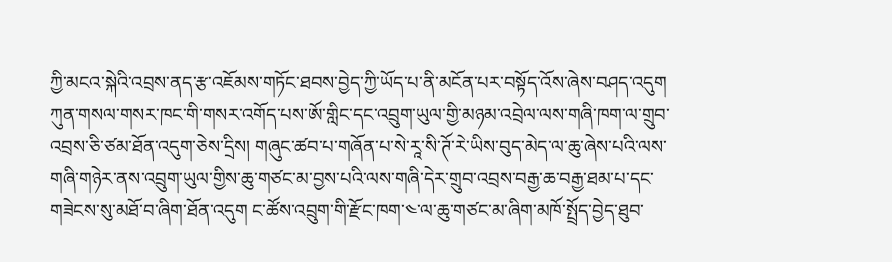ཀྱི་མངའ་སྐེའི་འབྲས་ནད་རྩ་འཇོམས་གཏོང་ཐབས་བྱེད་ཀྱི་ཡོད་པ་ནི་མངོན་པར་བསྟོད་འོས་ཞེས་བཤད་འདུག
ཀུན་གསལ་གསར་ཁང་གི་གསར་འགོད་པས་ཨོ་གླིང་དང་འབྲུག་ཡུལ་གྱི་མཉམ་འབྲེལ་ལས་གཞི་ཁག་ལ་གྲུབ་འབྲས་ཅི་ཙམ་ཐོན་འདུག་ཅེས་དྲིས། གཞུང་ཚབ་པ་གཞོན་པ་སེ་རཱ་སི་ཊོ་རེ་ཡིས་བུད་མེད་ལ་ཆུ་ཞེས་པའི་ལས་གཞི་གཉེར་ནས་འབྲུག་ཡུལ་གྱིས་ཆུ་གཙང་མ་བྱས་པའི་ལས་གཞི་དེར་གྲུབ་འབྲས་བརྒྱ་ཆ་བརྒྱ་ཐམ་པ་དང་གཟེངས་སུ་མཐོ་བ་ཞིག་ཐོན་འདུག ང་ཚོས་འབྲུག་གི་རྫོང་ཁག་༤་ལ་ཆུ་གཙང་མ་ཞིག་མཁོ་སྤྲོད་བྱེད་ཐུབ་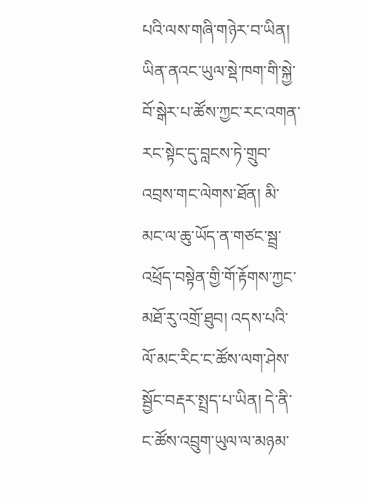པའི་ལས་གཞི་གཉེར་བ་ཡིན། ཡིན་ནའང་ཡུལ་སྡེ་ཁག་གི་སྐྱེ་བོ་སྒེར་པ་ཚོས་ཀྱང་རང་འགན་རང་སྟེང་དུ་བླངས་ཏེ་གྲུབ་འབྲས་གང་ལེགས་ཐོན། མི་མང་ལ་ཆུ་ཡོད་ན་གཙང་སྦྲ་འཕྲོད་བསྟེན་གྱི་གོ་རྟོགས་ཀྱང་མཐོ་རུ་འགྲོ་ཐུབ། འདས་པའི་ལོ་མང་རིང་ང་ཚོས་ལག་ཤེས་སྦྱོང་བརྡར་སྤྲད་པ་ཡིན། དེ་ནི་ང་ཚོས་འབྲུག་ཡུལ་ལ་མཉམ་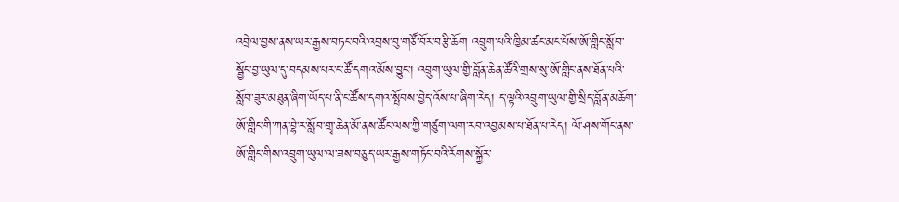འབྲེལ་བྱས་ནས་ཡར་རྒྱས་བཏང་བའི་འབྲས་བུ་གཙོ་བོར་བརྩི་ཆོག འབྲུག་པའི་ཁྱིམ་ཚང་མང་པོས་ཨོ་གླིང་སློབ་སྦྱོང་བྱ་ཡུལ་དུ་བདམས་པར་ང་ཚོ་དགའ་མོས་བྱུང་། འབྲུག་ཡུལ་གྱི་བློན་ཆེན་ཚོའི་གྲས་སུ་ཨོ་གླིང་ནས་ཐོན་པའི་སློབ་ཟུར་མཐུན་ཞིག་ཡོད་པ་ནི་ང་ཚོས་དགའ་སྤོབས་བྱེད་འོས་པ་ཞིག་རེད། ད་ལྟའི་འབྲུག་ཡུལ་གྱི་སྲིད་བློན་མཆོག་ཨོ་གླིང་གི་ཀན་བྷེ་ར་སློབ་གྲྭ་ཆེན་མོ་ནས་ཚོང་ལས་ཀྱི་གཙུག་ལག་རབ་འབྱམས་པ་ཐོན་པ་རེད། ལོ་ཤས་གོང་ནས་ཨོ་གླིང་གིས་འབྲུག་ཡུལ་ལ་ཟས་བཅུད་ཡར་རྒྱས་གཏོང་བའི་རོགས་སྐྱོར་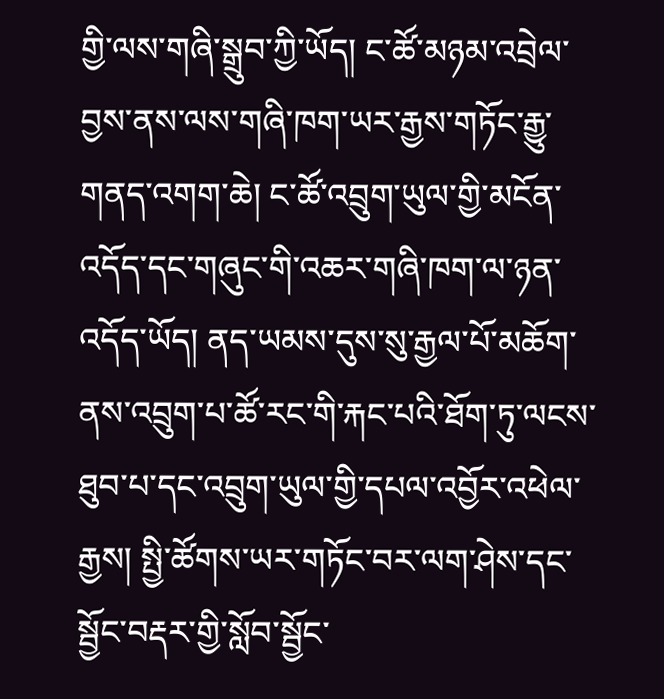གྱི་ལས་གཞི་སྒྲུབ་ཀྱི་ཡོད། ང་ཚོ་མཉམ་འབྲེལ་བྱས་ནས་ལས་གཞི་ཁག་ཡར་རྒྱས་གཏོང་རྒྱུ་གནད་འགག་ཆེ། ང་ཚོ་འབྲུག་ཡུལ་གྱི་མངོན་འདོད་དང་གཞུང་གི་འཆར་གཞི་ཁག་ལ་ཉན་འདོད་ཡོད། ནད་ཡམས་དུས་སུ་རྒྱལ་པོ་མཆོག་ནས་འབྲུག་པ་ཚོ་རང་གི་རྐང་པའི་ཐོག་ཏུ་ལངས་ཐུབ་པ་དང་འབྲུག་ཡུལ་གྱི་དཔལ་འབྱོར་འཕེལ་རྒྱས། སྤྱི་ཚོགས་ཡར་གཏོང་བར་ལག་ཤེས་དང་སྦྱོང་བརྡར་གྱི་སློབ་སྦྱོང་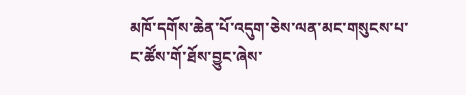མཁོ་དགོས་ཆེན་པོ་འདུག་ཅེས་ལན་མང་གསུངས་པ་ང་ཚོས་གོ་ཐོས་བྱུང་ཞེས་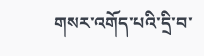གསར་འགོད་པའི་དྲི་བ་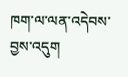ཁག་ལ་ལན་འདེབས་བྱས་འདུག